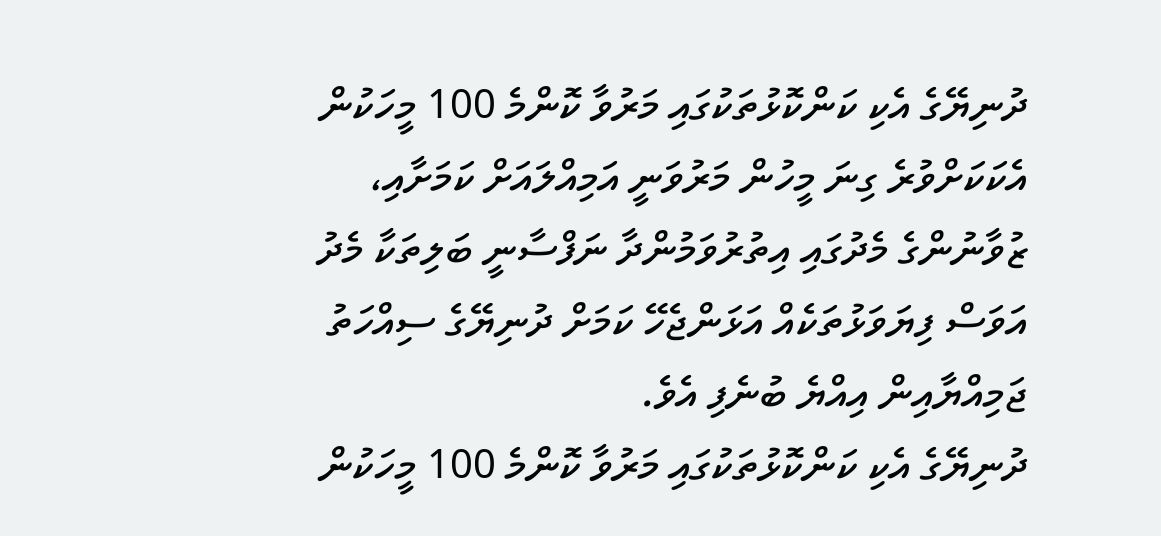ދުނިޔޭގެ އެކި ކަންކޮޅުތަކުގައި މަރުވާ ކޮންމެ 100 މީހަކުން އެކަކަށްވުރެ ގިނަ މީހުން މަރުވަނީ އަމިއްލައަށް ކަމަށާއި، ޒުވާނުންގެ މެދުގައި އިތުރުވަމުންދާ ނަފްސާނީ ބަލިތަކާ މެދު އަވަސް ފިޔަވަޅުތަކެއް އަޅަންޖެހޭ ކަމަށް ދުނިޔޭގެ ސިއްހަތު ޖަމިއްޔާއިން އިއްޔެ ބުނެފި އެވެ.
ދުނިޔޭގެ އެކި ކަންކޮޅުތަކުގައި މަރުވާ ކޮންމެ 100 މީހަކުން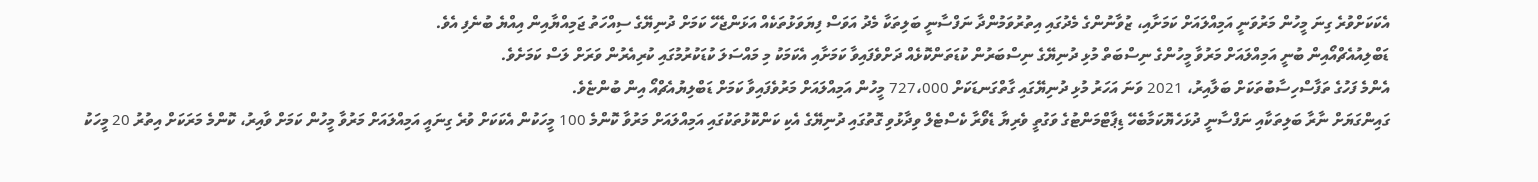އެކަކަށްވުރެ ގިނަ މީހުން މަރުވަނީ އަމިއްލައަށް ކަމަށާއި، ޒުވާނުންގެ މެދުގައި އިތުރުވަމުންދާ ނަފްސާނީ ބަލިތަކާ މެދު އަވަސް ފިޔަވަޅުތަކެއް އަޅަންޖެހޭ ކަމަށް ދުނިޔޭގެ ސިއްހަތު ޖަމިއްޔާއިން އިއްޔެ ބުނެފި އެވެ.
ޑަބްލިއުއެޗްއޯއިން ބުނީ އަމިއްލައަށް މަރުވާ މީހުންގެ ނިސްބަތް މުޅި ދުނިޔޭގެ ނިސްބަރުން ކުޑަތަންކޮޅެއް ދަށްވެފައިވާ ކަމަށާއި އެކަމަކު މި މައްސަލަ ކުޑަކުރުމުގައި ކުރިއެރުން ވަރަށް ލަސް ކަމަށެވެ.
އެންމެ ފަހުގެ ތަފާސްހިސާބުތަކަށް ބަލާއިރު، 2021 ވަނަ އަހަރު މުޅި ދުނިޔޭގައި ގާތްގަނޑަކަށް 727،000 މީހުން އަމިއްލައަށް މަރުވެފައިވާ ކަމަށް ޑަބްލިޔުއެޗްއޯ އިން ބުންޏެވެ.
ގައިންގަޔަށް ނާރާ ބަލިތަކާއި ނަފްސާނީ ދުޅަހެޔޮކަމާބެހޭ ޑިޕާޓްމަންޓުގެ ވަގުތީ ވެރިޔާ ޑެވޯރާ ކެސްޓެލް ވިދާޅުވި ގޮތުގައި ދުނިޔޭގެ އެކި ކަންކޮޅުތަކުގައި އަމިއްލައަށް މަރުވާ ކޮންމެ 100 މީހަކުން އެކަކަށް ވުރެ ގިނައީ އަމިއްލައަށް މަރުވާ މީހުން ކަމަށް ވާއިރު، ކޮންމެ މަރަކަށް އިތުރު 20 މީހަކު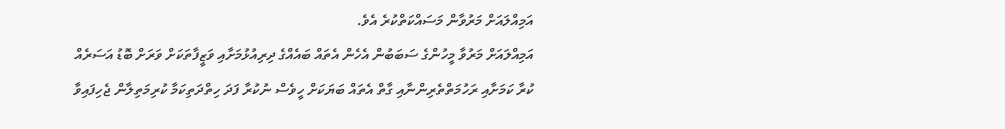އަމިއްލައަށް މަރުވާން މަސައްކަތްކުރެ އެވެ.
އަމިއްލައަށް މަރުވާ މީހުންގެ ސަބަބުން އެހެން އެތައް ބައެއްގެ ދިރިއުޅުމަށާއި ވަޒީފާތަކަށް ވަރަށް ބޮޑު އަސަރެއް ކުރާ ކަމަށާއި ރަހުމަތްތެރިންނާއި ގާތް އެތައް ބަޔަކަށް ހީވެސް ނުކުރާ ފަދަ ހިތްދަތިކަމާ ކުރިމަތިލާން ޖެހިފައިވާ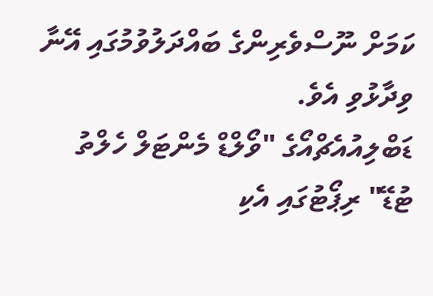ކަމަށް ނޫސްވެރިންގެ ބައްދަލުވުމުގައި އޭނާ ވިދާޅުވި އެވެ.
ޑަބްލިއުއެޗްއޯގެ "ވޯލްޑް މެންޓަލް ހެލްތު ޓުޑޭ" ރިޕޯޓުގައި އެކި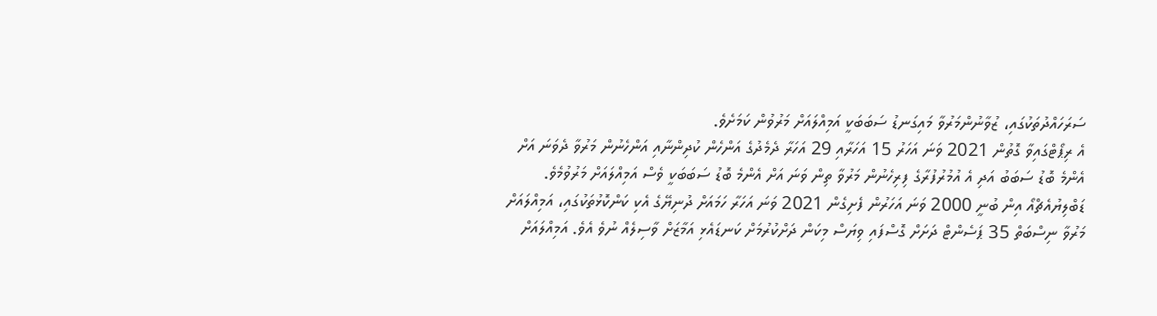ސަރަހައްދުތަކުގައި، ޒުވާނުންމަރުވާ މައިގަނޑު ސަބަބަކީ އަމިއްލައަށް މަރުވުން ކަމަށެވެ.
އެ ރިޕޯޓްގައިވާ ގޮތުން 2021 ވަނަ އަހަރު 15 އަހަރާއި 29 އަހަރާ ދެމެދުގެ އަންހެން ކުދިންނާއި އަންހެނުން މަރުވާ ދެވަނަ އަށް އެންމެ ބޮޑު ސަބަބު އަދި އެ އުމުރުފުރާގެ ފިރިހެނުން މަރުވާ ތިން ވަނަ އަށް އެންމެ ބޮޑު ސަބަބަކީ ވެސް އަމިއްލައަށް މަރުވުމެވެ.
ޑަބްލިޔުއެޗްއޯ އިން ބުނީ 2000 ވަނަ އަހަރުން ފެށިގެން 2021 ވަނަ އަހަރާ ހަމައަށް ދުނިޔޭގެ އެކި ކަންކޮޅުތަކުގައި، އަމިއްލައަށް މަރުވާ ނިސްބަތް 35 ޕަސެންޓް ދަށަށް ގޮސްފައި ވިޔަސް މިކަން ދަށްކުރުމަށް ކަނޑައެޅި އަމާޒަށް ވާސިލެއް ނުވެ އެވެ. އަމިއްލައަށް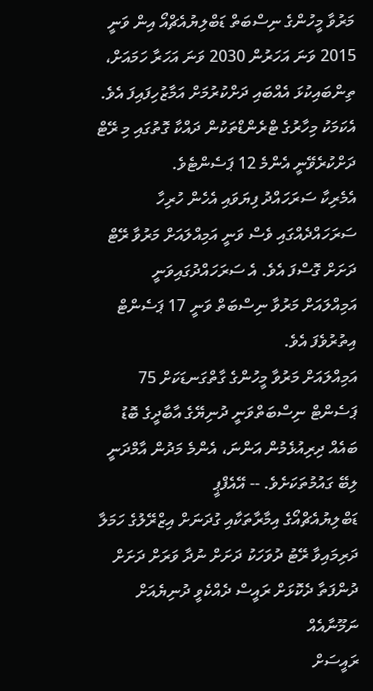މަރުވާ މީހުންގެ ނިސްބަތް ޑަބްލިޔުއެޗްއޯ އިން ވަނީ 2015 ވަނަ އަހަރުން 2030 ވަނަ އަހަރާ ހަމައަށް، ތިންބައިކުޅަ އެއްބައި ދަށްކުރުމަށް އަމާޒުހިފައިފަ އެވެ. އެކަމަކު މިހާރުގެ ޓްރެންޑްތަކުން ދައްކާ ގޮތުގައި މި ރޭޓް ދަށްކުރެވޭނީ އެންމެ 12 ޕަސެންޓެވެ.
އެމެރިކާ ސަރަހައްދު ފިޔަވައި އެހެން ހުރިހާ ސަރަހައްދެއްގައި ވެސް ވަނީ އަމިއްލައަށް މަރުވާ ރޭޓް ދަށަށް ގޮސްފަ އެވެ. އެ ސަރަހައްދުގައިވަނީ އަމިއްލައަށް މަރުވާ ނިސްބަތް ވަނީ 17 ޕަސެންޓް އިތުރުވެފަ އެވެ.
އަމިއްލައަށް މަރުވާ މީހުންގެ ގާތްގަނޑަކަށް 75 ޕަސެންޓް ނިސްބަތްވަނީ ދުނިޔޭގެ އާބާދީގެ ބޮޑު ބައެއް ދިރިއުޅެމުން އަންނަ، އެންމެ މަދުން އާމްދަނީ ލިބޭ ގައުމުތަކަށެވެ. -- އޭއެފްޕީ
ޑަބްލިޔުއެޗްއޯގެ އިމާރާތަކާއި ގުދަނަށް އިޒްރޭލުގެ ހަމަލާ
ދަރިމައިވާ ރޭޓު ދުވަހަކު ދަށަށް ނުދާ ވަރަށް ދަށަށް
ދުންފަތާ ދެކޮޅަށް ރައީސް ދެއްކެވީ ދުނިޔެއަށް ނަމޫނާއެއް
ރައީސަށް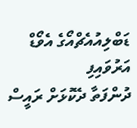ޑަބްލިއުއެޗްއޯގެ އެވޯޑް އަރުވައިފި
ދުންފަތާ ދެކޮޅަށް ރައީސް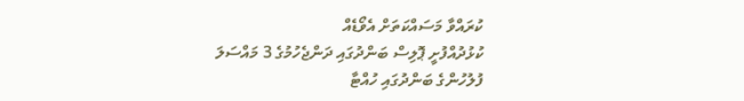ކުރައްވާ މަސައްކަތަށް އެވޯޑެއް
ކުޅުދުއްފުށީ ޕޮލިސް ބަންދުގައި ދަންޖެހުމުގެ 3 މައްސަލަ
ފުލުހުންގެ ބަންދުގައި ހުއްޓާ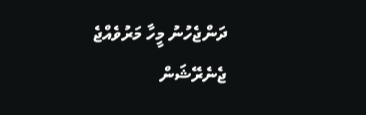ދަންޖެހުނު މީހާ މަރުވެއްޖެ
ޖެނެރޭޝަން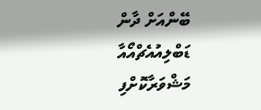ބޭންއަށް ދާން ޑަބްލިއުއެޗްއޯއާ މަޝްވަރާކޮށްފި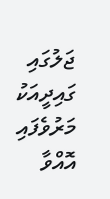ޖަލުގައި ގައިދީއަކު މަރުވެފައި އޮއްވާ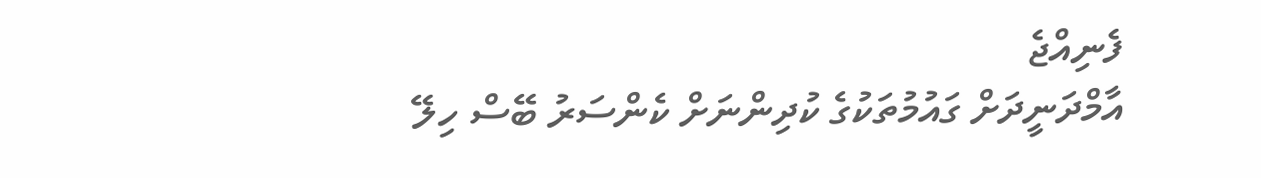ފެނިއްޖެ
އާމްދަނީދަށް ގައުމުތަކުގެ ކުދިންނަށް ކެންސަރު ބޭސް ހިލޭ